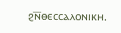ϩⲛ̅ⲑⲉⲥⲥⲁⲗⲟⲛⲓⲕⲏ.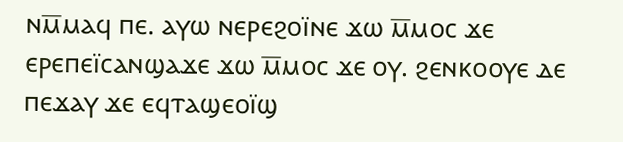ⲛⲙ̅ⲙⲁϥ ⲡⲉ. ⲁⲩⲱ ⲛⲉⲣⲉϩⲟⲓ̈ⲛⲉ ϫⲱ ⲙ̅ⲙⲟⲥ ϫⲉ ⲉⲣⲉⲡⲉⲓ̈ⲥⲁⲛϣⲁϫⲉ ϫⲱ ⲙ̅ⲙⲟⲥ ϫⲉ ⲟⲩ. ϩⲉⲛⲕⲟⲟⲩⲉ ⲇⲉ ⲡⲉϫⲁⲩ ϫⲉ ⲉϥⲧⲁϣⲉⲟⲓ̈ϣ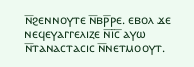ⲛ̅ϩⲉⲛⲛⲟⲩⲧⲉ ⲛ̅ⲃⲣ̅ⲣⲉ. ⲉⲃⲟⲗ ϫⲉ ⲛⲉϥⲉⲩⲁⲅⲅⲉⲗⲓⲍⲉ ⲛ̅ⲓ̅ⲥ̅ ⲁⲩⲱ ⲛ̅ⲧⲁⲛⲁⲥⲧⲁⲥⲓⲥ ⲛ̅ⲛⲉⲧⲙⲟⲟⲩⲧ.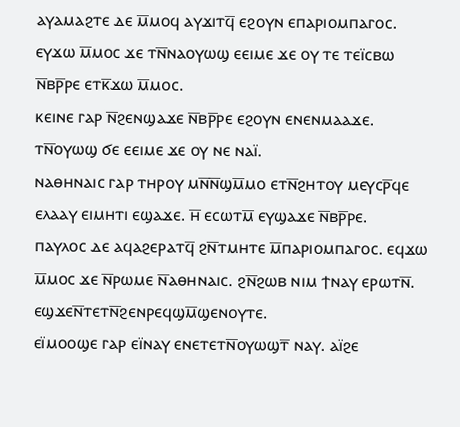ⲁⲩⲁⲙⲁϩⲧⲉ ⲇⲉ ⲙ̅ⲙⲟϥ ⲁⲩϫⲓⲧϥ̅ ⲉϩⲟⲩⲛ ⲉⲡⲁⲣⲓⲟⲙⲡⲁⲅⲟⲥ. ⲉⲩϫⲱ ⲙ̅ⲙⲟⲥ ϫⲉ ⲧⲛ̅ⲛⲁⲟⲩⲱϣ ⲉⲉⲓⲙⲉ ϫⲉ ⲟⲩ ⲧⲉ ⲧⲉⲓ̈ⲥⲃⲱ ⲛ̅ⲃⲣ̅ⲣⲉ ⲉⲧⲕ̅ϫⲱ ⲙ̅ⲙⲟⲥ.
ⲕⲉⲓⲛⲉ ⲅⲁⲣ ⲛ̅ϩⲉⲛϣⲁϫⲉ ⲛ̅ⲃⲣ̅ⲣⲉ ⲉϩⲟⲩⲛ ⲉⲛⲉⲛⲙⲁⲁϫⲉ. ⲧⲛ̅ⲟⲩⲱϣ ϭⲉ ⲉⲉⲓⲙⲉ ϫⲉ ⲟⲩ ⲛⲉ ⲛⲁⲓ̈.
ⲛⲁⲑⲏⲛⲁⲓⲥ ⲅⲁⲣ ⲧⲏⲣⲟⲩ ⲙⲛ̅ⲛ̅ϣⲙ̅ⲙⲟ ⲉⲧⲛ̅ϩⲏⲧⲟⲩ ⲙⲉⲩⲥⲣ̅ϥⲉ ⲉⲗⲁⲁⲩ ⲉⲓⲙⲏⲧⲓ ⲉϣⲁϫⲉ. ⲏ̅ ⲉⲥⲱⲧⲙ̅ ⲉⲩϣⲁϫⲉ ⲛ̅ⲃⲣ̅ⲣⲉ.
ⲡⲁⲩⲗⲟⲥ ⲇⲉ ⲁϥⲁϩⲉⲣⲁⲧϥ̅ ϩⲛ̅ⲧⲙⲏⲧⲉ ⲙ̅ⲡⲁⲣⲓⲟⲙⲡⲁⲅⲟⲥ. ⲉϥϫⲱ ⲙ̅ⲙⲟⲥ ϫⲉ ⲛ̅ⲣⲱⲙⲉ ⲛ̅ⲁⲑⲏⲛⲁⲓⲥ. ϩⲛ̅ϩⲱⲃ ⲛⲓⲙ ϯⲛⲁⲩ ⲉⲣⲱⲧⲛ̅. ⲉϣϫⲉⲛ̅ⲧⲉⲧⲛ̅ϩⲉⲛⲣⲉϥϣⲙ̅ϣⲉⲛⲟⲩⲧⲉ.
ⲉⲓ̈ⲙⲟⲟϣⲉ ⲅⲁⲣ ⲉⲓ̈ⲛⲁⲩ ⲉⲛⲉⲧⲉⲧⲛ̅ⲟⲩⲱϣⲧ̅ ⲛⲁⲩ. ⲁⲓ̈ϩⲉ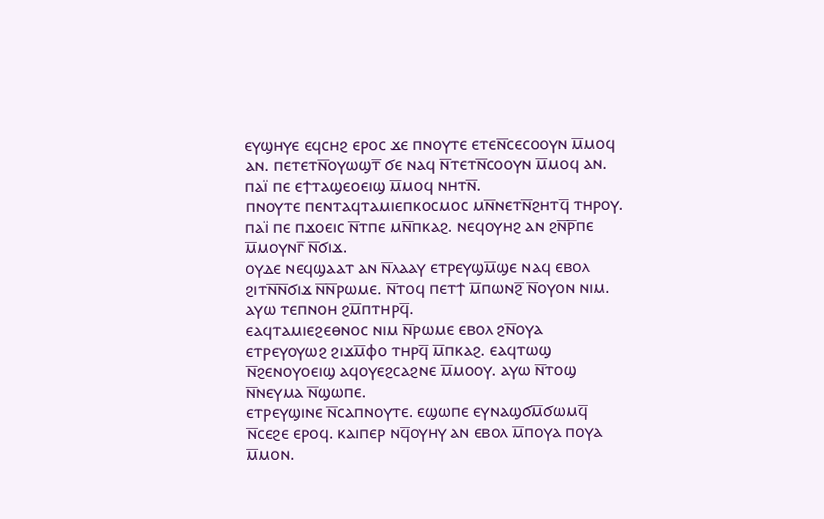ⲉⲩϣⲏⲩⲉ ⲉϥⲥⲏϩ ⲉⲣⲟⲥ ϫⲉ ⲡⲛⲟⲩⲧⲉ ⲉⲧⲉⲛ̅ⲥⲉⲥⲟⲟⲩⲛ ⲙ̅ⲙⲟϥ ⲁⲛ. ⲡⲉⲧⲉⲧⲛ̅ⲟⲩⲱϣⲧ̅ ϭⲉ ⲛⲁϥ ⲛ̅ⲧⲉⲧⲛ̅ⲥⲟⲟⲩⲛ ⲙ̅ⲙⲟϥ ⲁⲛ. ⲡⲁⲓ̈ ⲡⲉ ⲉϯⲧⲁϣⲉⲟⲉⲓϣ ⲙ̅ⲙⲟϥ ⲛⲏⲧⲛ̅.
ⲡⲛⲟⲩⲧⲉ ⲡⲉⲛⲧⲁϥⲧⲁⲙⲓⲉⲡⲕⲟⲥⲙⲟⲥ ⲙⲛ̅ⲛⲉⲧⲛ̅ϩⲏⲧϥ̅ ⲧⲏⲣⲟⲩ. ⲡⲁⲓ̈ ⲡⲉ ⲡϫⲟⲉⲓⲥ ⲛ̅ⲧⲡⲉ ⲙⲛ̅ⲡⲕⲁϩ. ⲛⲉϥⲟⲩⲏϩ ⲁⲛ ϩⲛ̅ⲣ̅ⲡⲉ ⲙ̅ⲙⲟⲩⲛⲅ̅ ⲛ̅ϭⲓϫ.
ⲟⲩⲇⲉ ⲛⲉϥϣⲁⲁⲧ ⲁⲛ ⲛ̅ⲗⲁⲁⲩ ⲉⲧⲣⲉⲩϣⲙ̅ϣⲉ ⲛⲁϥ ⲉⲃⲟⲗ ϩⲓⲧⲛ̅ⲛ̅ϭⲓϫ ⲛ̅ⲛ̅ⲣⲱⲙⲉ. ⲛ̅ⲧⲟϥ ⲡⲉⲧϯ ⲙ̅ⲡⲱⲛϩ̅ ⲛ̅ⲟⲩⲟⲛ ⲛⲓⲙ. ⲁⲩⲱ ⲧⲉⲡⲛⲟⲏ ϩⲙ̅ⲡⲧⲏⲣϥ̅.
ⲉⲁϥⲧⲁⲙⲓⲉϩⲉⲑⲛⲟⲥ ⲛⲓⲙ ⲛ̅ⲣⲱⲙⲉ ⲉⲃⲟⲗ ϩⲛ̅ⲟⲩⲁ ⲉⲧⲣⲉⲩⲟⲩⲱϩ ϩⲓϫⲙ̅ⲫⲟ ⲧⲏⲣϥ̅ ⲙ̅ⲡⲕⲁϩ. ⲉⲁϥⲧⲱϣ ⲛ̅ϩⲉⲛⲟⲩⲟⲉⲓϣ ⲁϥⲟⲩⲉϩⲥⲁϩⲛⲉ ⲙ̅ⲙⲟⲟⲩ. ⲁⲩⲱ ⲛ̅ⲧⲟϣ ⲛ̅ⲛⲉⲩⲙⲁ ⲛ̅ϣⲱⲡⲉ.
ⲉⲧⲣⲉⲩϣⲓⲛⲉ ⲛ̅ⲥⲁⲡⲛⲟⲩⲧⲉ. ⲉϣⲱⲡⲉ ⲉⲩⲛⲁϣϭⲙ̅ϭⲱⲙϥ̅ ⲛ̅ⲥⲉϩⲉ ⲉⲣⲟϥ. ⲕⲁⲓⲡⲉⲣ ⲛϥ̅ⲟⲩⲏⲩ ⲁⲛ ⲉⲃⲟⲗ ⲙ̅ⲡⲟⲩⲁ ⲡⲟⲩⲁ ⲙ̅ⲙⲟⲛ.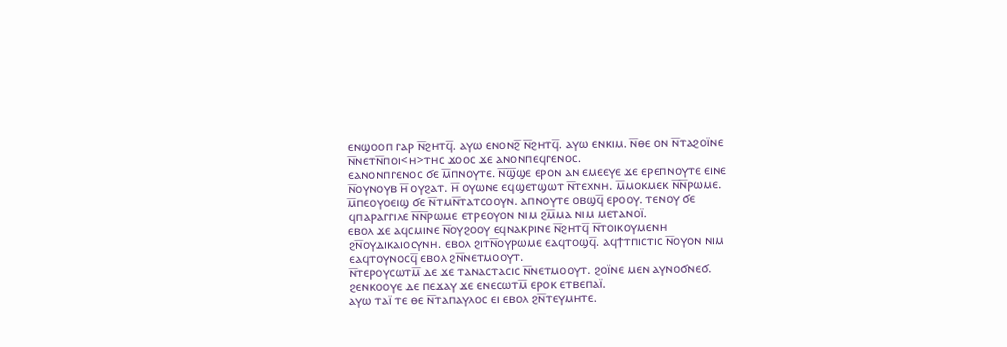ⲉⲛϣⲟⲟⲡ ⲅⲁⲣ ⲛ̅ϩⲏⲧϥ̅. ⲁⲩⲱ ⲉⲛⲟⲛϩ̅ ⲛ̅ϩⲏⲧϥ̅. ⲁⲩⲱ ⲉⲛⲕⲓⲙ. ⲛ̅ⲑⲉ ⲟⲛ ⲛ̅ⲧⲁϩⲟⲓ̈ⲛⲉ ⲛ̅ⲛⲉⲧⲛ̅ⲡⲟⲓ<ⲏ>ⲧⲏⲥ ϫⲟⲟⲥ ϫⲉ ⲁⲛⲟⲛⲡⲉϥⲅⲉⲛⲟⲥ.
ⲉⲁⲛⲟⲛⲡⲅⲉⲛⲟⲥ ϭⲉ ⲙ̅ⲡⲛⲟⲩⲧⲉ. ⲛ̅ϣ̅ϣⲉ ⲉⲣⲟⲛ ⲁⲛ ⲉⲙⲉⲉⲩⲉ ϫⲉ ⲉⲣⲉⲡⲛⲟⲩⲧⲉ ⲉⲓⲛⲉ ⲛ̅ⲟⲩⲛⲟⲩⲃ ⲏ̅ ⲟⲩϩⲁⲧ. ⲏ̅ ⲟⲩⲱⲛⲉ ⲉϥϣⲉⲧϣⲱⲧ ⲛ̅ⲧⲉⲭⲛⲏ. ⲙ̅ⲙⲟⲕⲙⲉⲕ ⲛ̅ⲛ̅ⲣⲱⲙⲉ.
ⲙ̅ⲡⲉⲟⲩⲟⲉⲓϣ ϭⲉ ⲛ̅ⲧⲙⲛ̅ⲧⲁⲧⲥⲟⲟⲩⲛ. ⲁⲡⲛⲟⲩⲧⲉ ⲟⲃϣϥ̅ ⲉⲣⲟⲟⲩ. ⲧⲉⲛⲟⲩ ϭⲉ ϥⲡⲁⲣⲁⲅⲅⲓⲗⲉ ⲛ̅ⲛ̅ⲣⲱⲙⲉ ⲉⲧⲣⲉⲟⲩⲟⲛ ⲛⲓⲙ ϩⲙ̅ⲙⲁ ⲛⲓⲙ ⲙⲉⲧⲁⲛⲟⲓ̈.
ⲉⲃⲟⲗ ϫⲉ ⲁϥⲥⲙⲓⲛⲉ ⲛ̅ⲟⲩϩⲟⲟⲩ ⲉϥⲛⲁⲕⲣⲓⲛⲉ ⲛ̅ϩⲏⲧϥ̅ ⲛ̅ⲧⲟⲓⲕⲟⲩⲙⲉⲛⲏ ϩⲛ̅ⲟⲩⲇⲓⲕⲁⲓⲟⲥⲩⲛⲏ. ⲉⲃⲟⲗ ϩⲓⲧⲛ̅ⲟⲩⲣⲱⲙⲉ ⲉⲁϥⲧⲟϣϥ̅. ⲁϥϯⲧⲡⲓⲥⲧⲓⲥ ⲛ̅ⲟⲩⲟⲛ ⲛⲓⲙ ⲉⲁϥⲧⲟⲩⲛⲟⲥϥ̅ ⲉⲃⲟⲗ ϩⲛ̅ⲛⲉⲧⲙⲟⲟⲩⲧ.
ⲛ̅ⲧⲉⲣⲟⲩⲥⲱⲧⲙ̅ ⲇⲉ ϫⲉ ⲧⲁⲛⲁⲥⲧⲁⲥⲓⲥ ⲛ̅ⲛⲉⲧⲙⲟⲟⲩⲧ. ϩⲟⲓ̈ⲛⲉ ⲙⲉⲛ ⲁⲩⲛⲟϭⲛⲉϭ. ϩⲉⲛⲕⲟⲟⲩⲉ ⲇⲉ ⲡⲉϫⲁⲩ ϫⲉ ⲉⲛⲉⲥⲱⲧⲙ̅ ⲉⲣⲟⲕ ⲉⲧⲃⲉⲡⲁⲓ̈.
ⲁⲩⲱ ⲧⲁⲓ̈ ⲧⲉ ⲑⲉ ⲛ̅ⲧⲁⲡⲁⲩⲗⲟⲥ ⲉⲓ ⲉⲃⲟⲗ ϩⲛ̅ⲧⲉⲩⲙⲏⲧⲉ.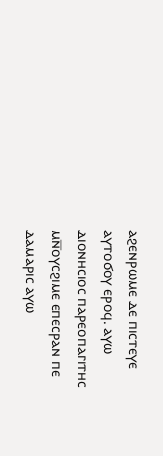ⲁϩⲉⲛⲣⲱⲙⲉ ⲇⲉ ⲡⲓⲥⲧⲉⲩⲉ ⲁⲩⲧⲟϭⲟⲩ ⲉⲣⲟϥ. ⲁⲩⲱ ⲇⲓⲟⲛⲏⲥⲓⲟⲥ ⲡⲁⲣⲉⲟⲡⲁⲅⲓⲧⲏⲥ ⲙⲛ̅ⲟⲩⲥϩⲓⲙⲉ ⲉⲡⲉⲥⲣⲁⲛ ⲡⲉ ⲇⲁⲙⲁⲣⲓⲥ ⲁⲩⲱ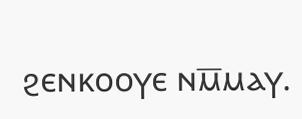ϩⲉⲛⲕⲟⲟⲩⲉ ⲛⲙ̅ⲙⲁⲩ.